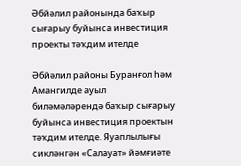Әбйәлил районында баҡыр сығарыу буйынса инвестиция проекты тәҡдим ителде

Әбйәлил районы Буранғол һәм Амангилде ауыл биләмәләрендә баҡыр сығарыу буйынса инвестиция проектын тәҡдим ителде. Яуаплылығы сикләнгән «Салауат» йәмғиәте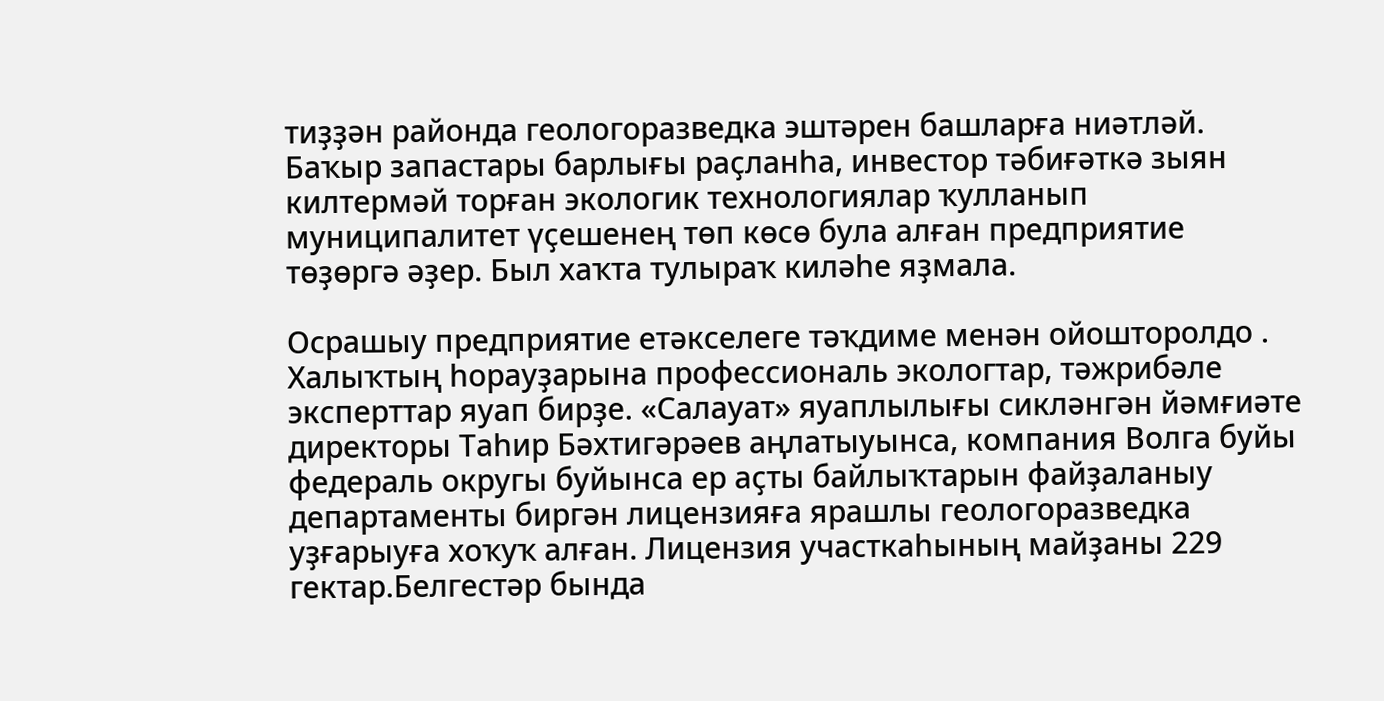тиҙҙән районда геологоразведка эштәрен башларға ниәтләй. Баҡыр запастары барлығы раҫланһа, инвестор тәбиғәткә зыян килтермәй торған экологик технологиялар ҡулланып муниципалитет үҫешенең төп көсө була алған предприятие төҙөргә әҙер. Был хаҡта тулыраҡ киләһе яҙмала.

Осрашыу предприятие етәкселеге тәҡдиме менән ойошторолдо . Халыҡтың һорауҙарына профессиональ экологтар, тәжрибәле эксперттар яуап бирҙе. «Салауат» яуаплылығы сикләнгән йәмғиәте директоры Таһир Бәхтигәрәев аңлатыуынса, компания Волга буйы федераль округы буйынса ер аҫты байлыҡтарын файҙаланыу департаменты биргән лицензияға ярашлы геологоразведка уҙғарыуға хоҡуҡ алған. Лицензия участкаһының майҙаны 229 гектар.Белгестәр бында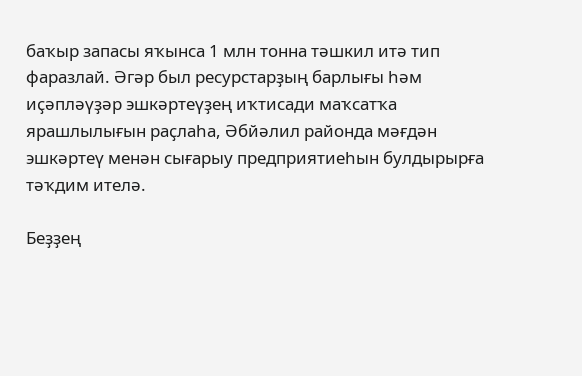баҡыр запасы яҡынса 1 млн тонна тәшкил итә тип фаразлай. Әгәр был ресурстарҙың барлығы һәм иҫәпләүҙәр эшкәртеүҙең иҡтисади маҡсатҡа ярашлылығын раҫлаһа, Әбйәлил районда мәғдән эшкәртеү менән сығарыу предприятиеһын булдырырға тәҡдим ителә.

Беҙҙең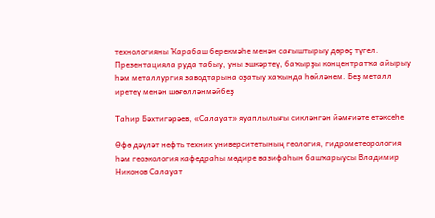технологияны Ҡарабаш берекмәһе менән сағыштырыу дөрөҫ түгел. Презентацияла руда табыу, уны эшкәртеү, баҡырҙы концентратҡа айырыу һәм металлургия заводтарына оҙатыу хаҡында һөйләнем. Беҙ металл иретеү менән шөғөлләнмәйбеҙ

Таһир Бәхтигәрәев, «Салауат» яуаплылығы сикләнгән йәмғиәте етәксеһе

Өфө дәүләт нефть техник университетының геология, гидрометеорология һәм геоэкология кафедраһы мөдире вазифаһын башҡарыусы Владимир Никонов Салауат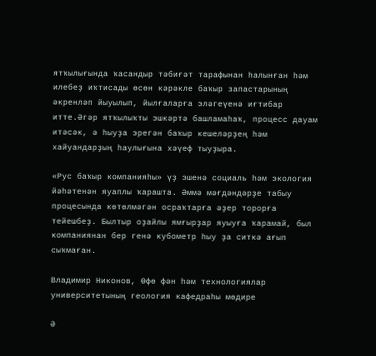ятҡылығында ҡасандыр тәбиғәт тарафынан һалынған һәм илебеҙ иҡтисады өсөн кәрәкле баҡыр запастарының әкренләп йыуылып, йылғаларға эләгеүенә иғтибар итте.Әгәр ятҡылыҡты эшкәртә башламаһаҡ, процесс дауам итәсәк, ә һыуҙа эрегән баҡыр кешеләрҙең һәм хайуандарҙың һаулығына хәүеф тыуҙыра.

«Рус баҡыр компанияһы» үҙ эшенә социаль һәм экология йәһәтенән яуаплы ҡарашта. Әммә мәғдәндәрҙе табыу процесында көтөлмәгән осраҡтарға әҙер торорға тейешбеҙ. Былтыр оҙайлы ямғырҙар яуыуға ҡарамай, был компаниянан бер генә кубометр һыу ҙа ситкә ағып сыҡмаған.

Владимир Никонов, Өфө фән һәм технологиялар университетының геология кафедраһы мөдире

Ә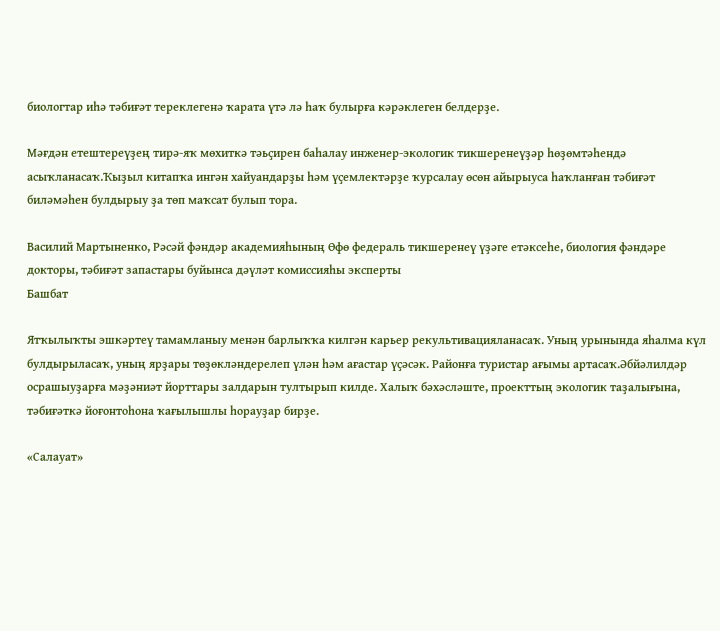биологтар иһә тәбиғәт тереклегенә ҡарата үтә лә һаҡ булырға кәрәклеген белдерҙе.

Мәғдән етештереүҙең тирә-яҡ мөхиткә тәьҫирен баһалау инженер-экологик тикшеренеүҙәр һөҙөмтәһендә асыҡланасаҡ.Ҡыҙыл китапҡа ингән хайуандарҙы һәм үҫемлектәрҙе ҡурсалау өсөн айырыуса һаҡланған тәбиғәт биләмәһен булдырыу ҙа төп маҡсат булып тора.

Василий Мартыненко, Рәсәй фәндәр академияһының Өфө федераль тикшеренеү үҙәге етәксеһе, биология фәндәре докторы, тәбиғәт запастары буйынса дәүләт комиссияһы эксперты
Башбат

Ятҡылыҡты эшкәртеү тамамланыу менән барлыҡҡа килгән карьер рекультивацияланасаҡ. Уның урынында яһалма күл булдырыласаҡ, уның ярҙары төҙөкләндерелеп үлән һәм ағастар үҫәсәк. Районға туристар ағымы артасаҡ.Әбйәлилдәр осрашыуҙарға мәҙәниәт йорттары залдарын тултырып килде. Халыҡ бәхәсләште, проекттың экологик таҙалығына, тәбиғәткә йоғонтоһона ҡағылышлы һорауҙар бирҙе.

«Салауат»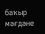баҡыр мәғдәне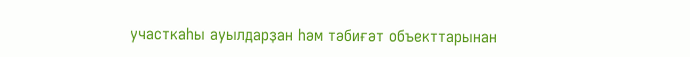участкаһы ауылдарҙан һәм тәбиғәт объекттарынан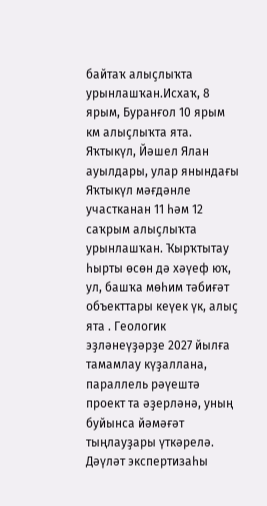байтаҡ алыҫлыҡта урынлашҡан.Исхаҡ, 8 ярым, Буранғол 10 ярым км алыҫлыҡта ята. Яҡтыкүл, Йәшел Ялан ауылдары, улар янындағы Яҡтыкүл мәғдәнле участканан 11 һәм 12 саҡрым алыҫлыҡта урынлашҡан. Ҡырҡтытау һырты өсөн дә хәүеф юҡ, ул, башҡа мөһим тәбиғәт объекттары кеүек үк, алыҫ ята . Геологик эҙләнеүҙәрҙе 2027 йылға тамамлау күҙаллана, параллель рәүештә проект та әҙерләнә, уның буйынса йәмәғәт тыңлауҙары үткәрелә. Дәүләт экспертизаһы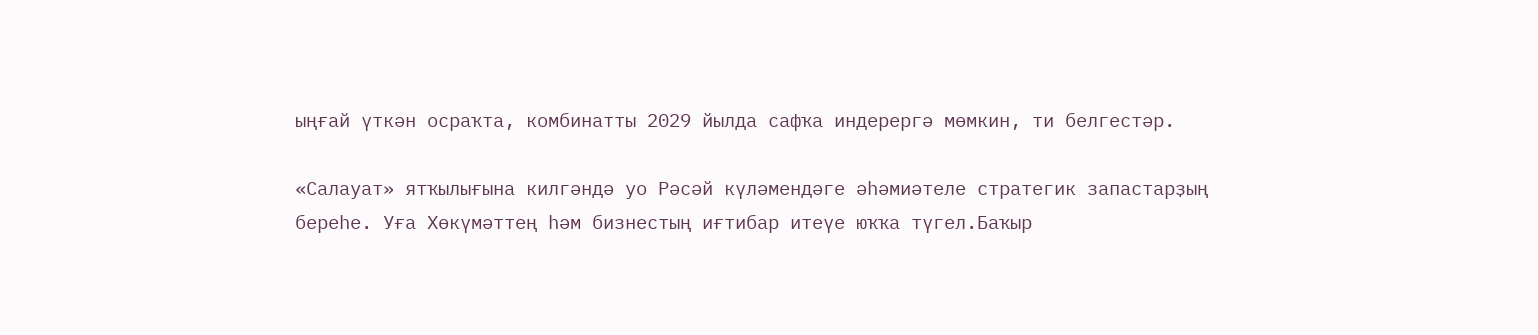ыңғай үткән осраҡта, комбинатты 2029 йылда сафҡа индерергә мөмкин, ти белгестәр.

«Салауат» ятҡылығына килгәндә уо Рәсәй күләмендәге әһәмиәтеле стратегик запастарҙың береһе. Уға Хөкүмәттең һәм бизнестың иғтибар итеүе юҡҡа түгел.Баҡыр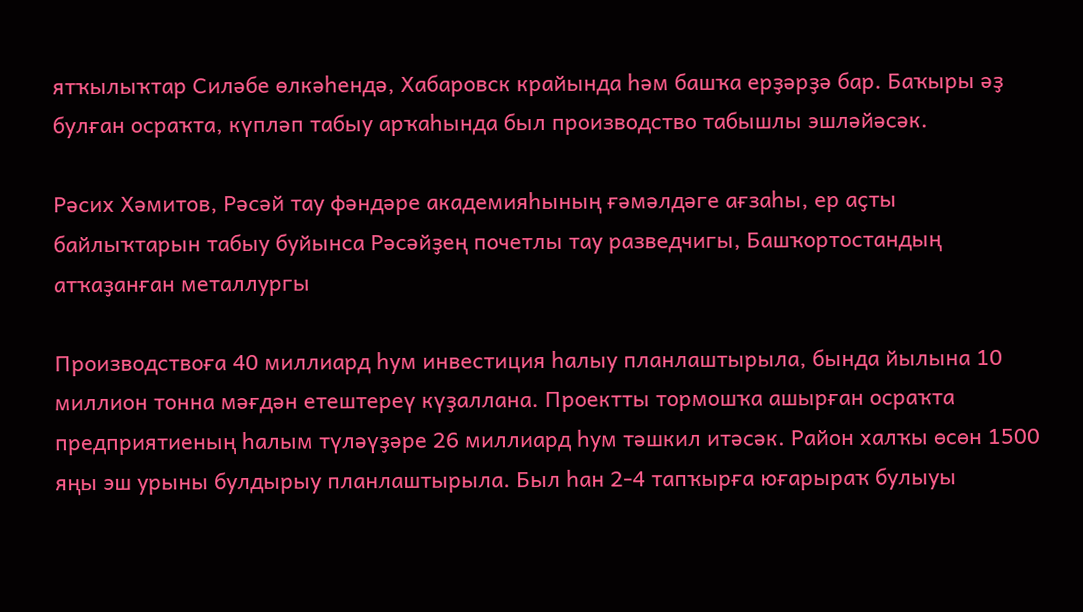ятҡылыҡтар Силәбе өлкәһендә, Хабаровск крайында һәм башҡа ерҙәрҙә бар. Баҡыры әҙ булған осраҡта, күпләп табыу арҡаһында был производство табышлы эшләйәсәк.

Рәсих Хәмитов, Рәсәй тау фәндәре академияһының ғәмәлдәге ағзаһы, ер аҫты байлыҡтарын табыу буйынса Рәсәйҙең почетлы тау разведчигы, Башҡортостандың атҡаҙанған металлургы

Производствоға 40 миллиард һум инвестиция һалыу планлаштырыла, бында йылына 10 миллион тонна мәғдән етештереү күҙаллана. Проектты тормошҡа ашырған осраҡта предприятиеның һалым түләүҙәре 26 миллиард һум тәшкил итәсәк. Район халҡы өсөн 1500 яңы эш урыны булдырыу планлаштырыла. Был һан 2-4 тапҡырға юғарыраҡ булыуы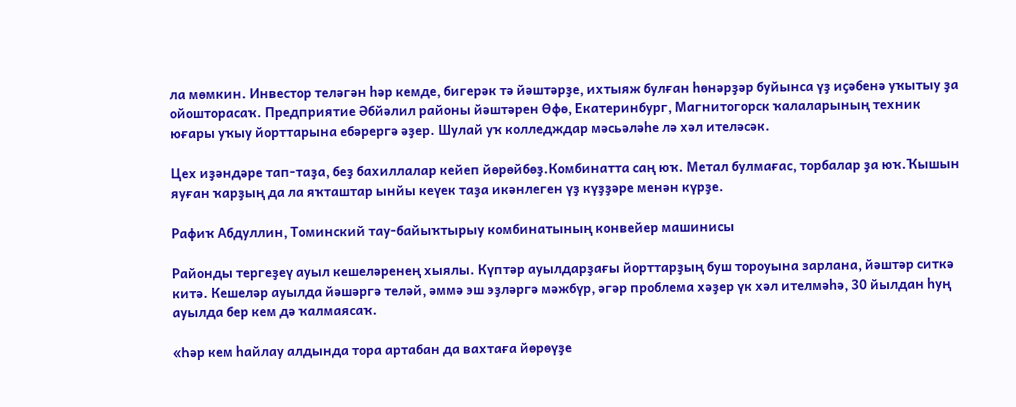ла мөмкин. Инвестор теләгән һәр кемде, бигерәк тә йәштәрҙе, ихтыяж булған һөнәрҙәр буйынса үҙ иҫәбенә уҡытыу ҙа ойошторасаҡ. Предприятие Әбйәлил районы йәштәрен Өфө, Екатеринбург, Магнитогорск ҡалаларының техник юғары уҡыу йорттарына ебәрергә әҙер. Шулай уҡ колледждар мәсьәләһе лә хәл ителәсәк.

Цех иҙәндәре тап-таҙа, беҙ бахиллалар кейеп йөрөйбөҙ.Комбинатта саң юҡ. Метал булмағас, торбалар ҙа юҡ.Ҡышын яуған ҡарҙың да ла яҡташтар ынйы кеүек таҙа икәнлеген үҙ күҙҙәре менән күрҙе.

Рафиҡ Абдуллин, Томинский тау-байыҡтырыу комбинатының конвейер машинисы

Районды тергеҙеү ауыл кешеләренең хыялы. Күптәр ауылдарҙағы йорттарҙың буш тороуына зарлана, йәштәр ситкә китә. Кешеләр ауылда йәшәргә теләй, әммә эш эҙләргә мәжбүр, әгәр проблема хәҙер үк хәл ителмәһә, 30 йылдан һуң ауылда бер кем дә ҡалмаясаҡ.

«Һәр кем һайлау алдында тора артабан да вахтаға йөрөүҙе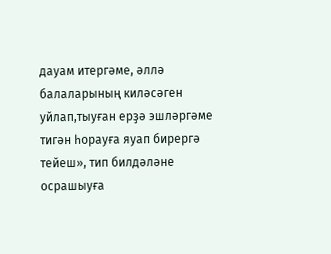дауам итергәме, әллә балаларының киләсәген уйлап,тыуған ерҙә эшләргәме тигән һорауға яуап бирергә тейеш», тип билдәләне осрашыуға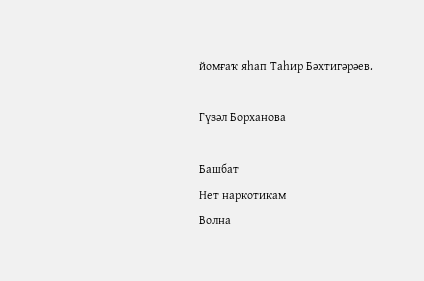йомғаҡ яһап Таһир Бәхтигәрәев.

Гүзәл Борханова

Башбат
Нет наркотикам
Волна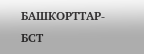БАШКОРТТАР-БСТ